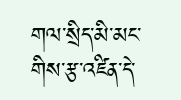གལ་སྲིད་མི་མང་གིས་རྩ་འཛིན་དེ་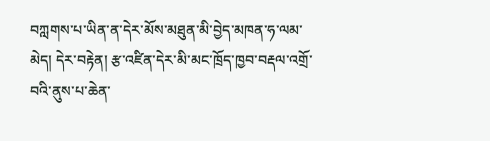བཀླགས་པ་ཡིན་ན་དེར་མོས་མཐུན་མི་བྱེད་མཁན་ཧ་ལམ་མེད། དེར་བརྟེན། རྩ་འཛིན་དེར་མི་མང་ཁྲོད་ཁྱབ་བརྡལ་འགྲོ་བའི་ནུས་པ་ཆེན་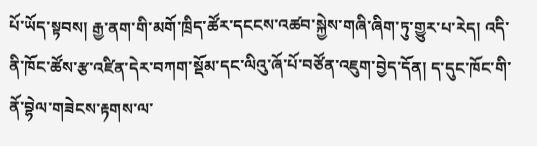པོ་ཡོད་སྟབས། རྒྱ་ནག་གི་མགོ་ཁྲིད་ཚོར་དངངས་འཚབ་སྐྱེས་གཞི་ཞིག་ཏུ་གྱུར་པ་རེད། འདི་ནི་ཁོང་ཚོས་རྩ་འཛིན་དེར་བཀག་སྡོམ་དང་ལིའུ་ཞོ་པོ་བཙོན་འཇུག་བྱེད་དོན། ད་དུང་ཁོང་གི་ནོ་བྷེལ་གཟེངས་རྟགས་ལ་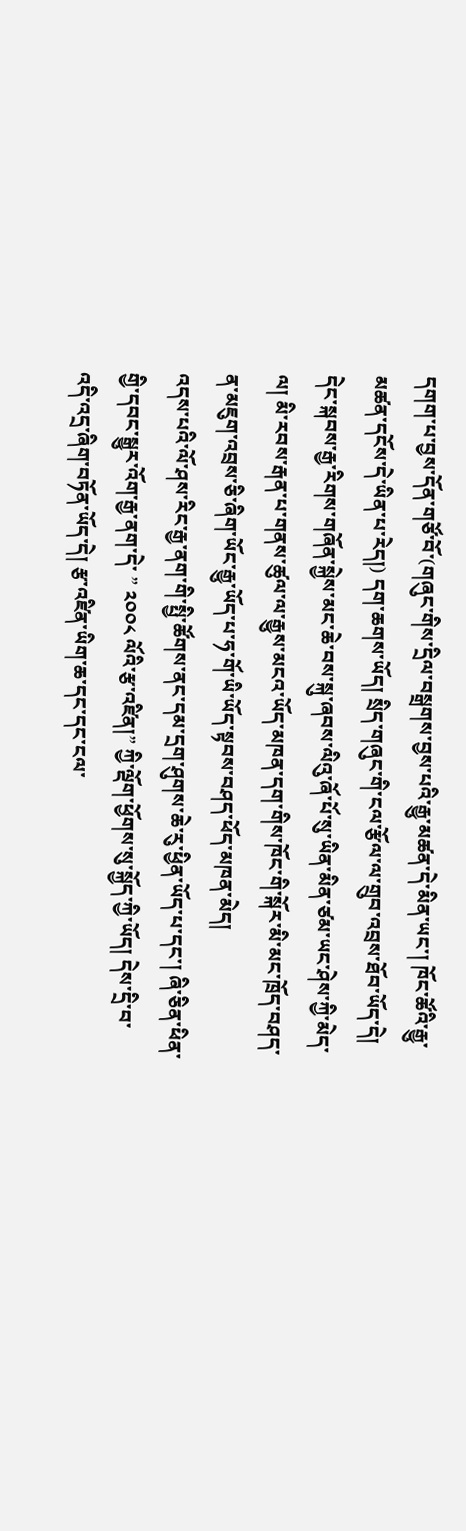དགག་པ་བྱས་དོན་གཙོ་བོ་(གཞུང་གིས་དྲིལ་བསྒྲགས་བྱས་པའི་རྒྱུ་མཚན་དེ་མིན་ཡང་། ཁོང་ཚོའི་རྒྱུ་མཚན་དངོས་དེ་ཡིན་པ་རེད།) དག་ཆགས་ཡོད། སྲིད་གཞུང་གི་ངལ་རྩོལ་ལ་གྲུབ་འབྲས་ཐོབ་ཡོད་དེ། དེང་སྐབས་རྒྱ་རིགས་གཞོན་སྐྱེས་མང་ཆེ་བས་སྐུ་ཞབས་ལིའུ་ཞོ་པོ་སུ་ཡིན་མིན་ཙམ་ཡང་ཤེས་ཀྱི་མེད་ལ། མི་རབས་རྒན་པ་གནས་ཚུལ་ལ་རྒྱུས་མངའ་ཡོད་མཁན་དག་གིས་ཁོང་གི་སྐོར་མི་མང་ཁྲོད་བཤད་ན་མཇུག་འབྲས་ཅི་ཞིག་ཡོང་རྒྱུ་ཡོད་པ་ཧ་གོ་ཡི་ཡོད་སྟབས་བཤད་ཕོད་མཁན་མེད།
འདས་པའི་ལོ་ཤས་རིང་རྒྱ་ནག་གི་སྤྱི་ཚོགས་ནང་དམ་དྲག་ཤུགས་ཆེ་རུ་ཕྱིན་ཡོད་པ་དང་། ཞི་ཅིན་ཕིན་གྱི་དབང་སྒྱུར་འོག་རྒྱ་ནག་དེ་ ” ༢༠༠༨ ལོའི་རྩ་འཛིན།” ཀྱི་ལྡོག་ཕྱོགས་སུ་སྐྱོད་ཀྱི་ཡོད། དེས་དྲི་བ་འདི་འདྲ་ཞིག་བཏོན་ཡོད་དེ། རྩ་འཛིན་ཡིག་ཆ་དང་དང་ངལ་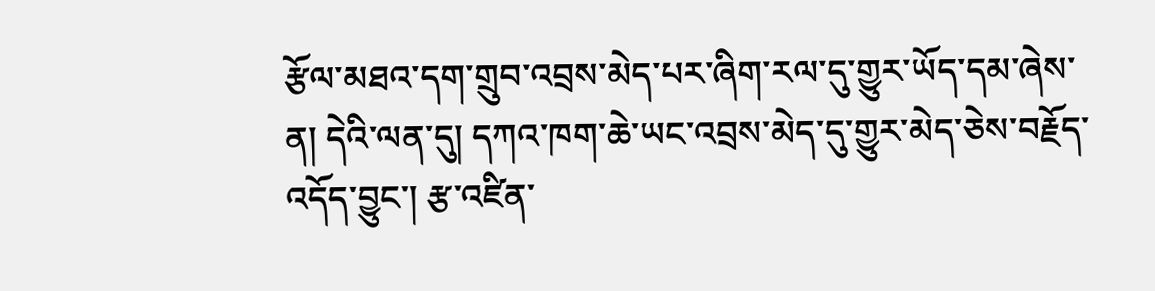རྩོལ་མཐའ་དག་གྲུབ་འབྲས་མེད་པར་ཞིག་རལ་དུ་གྱུར་ཡོད་དམ་ཞེས་ན། དེའི་ལན་དུ། དཀའ་ཁག་ཆེ་ཡང་འབྲས་མེད་དུ་གྱུར་མེད་ཅེས་བརྗོད་འདོད་བྱུང་། རྩ་འཛིན་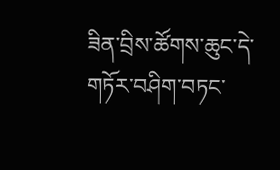ཟིན་བྲིས་ཚོགས་ཆུང་དེ་གཏོར་བཤིག་བཏང་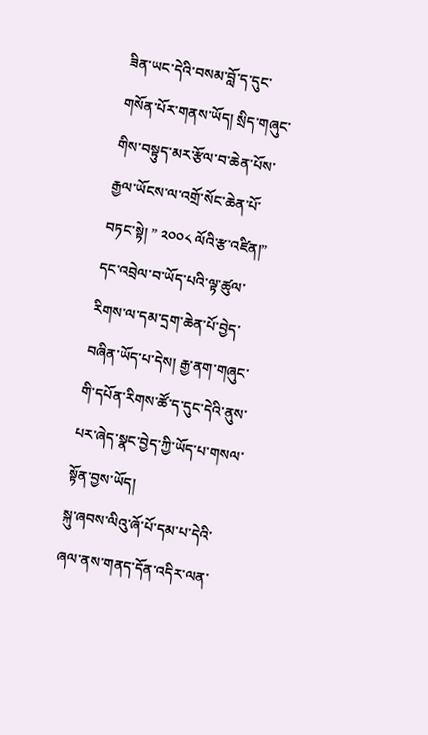ཟིན་ཡང་དེའི་བསམ་བློ་ད་དུང་གསོན་པོར་གནས་ཡོད། སྲིད་གཞུང་གིས་བསྟུད་མར་རྩོལ་བ་ཆེན་པོས་རྒྱལ་ཡོངས་ལ་འགྲོ་སོང་ཆེན་པོ་བཏང་སྟེ། ” ༢༠༠༨ ལོའི་རྩ་འཛིན།” དང་འབྲེལ་བ་ཡོད་པའི་ལྟ་ཚུལ་རིགས་ལ་དམ་དྲག་ཆེན་པོ་བྱེད་བཞིན་ཡོད་པ་དེས། རྒྱ་ནག་གཞུང་གི་དཔོན་རིགས་ཚོ་ད་དུང་དེའི་ནུས་པར་ཞེད་སྣང་བྱེད་ཀྱི་ཡོད་པ་གསལ་སྟོན་བྱས་ཡོད།
སྐུ་ཞབས་ལིའུ་ཞོ་པོ་དམ་པ་དེའི་ཞལ་ནས་གནད་དོན་འདིར་ལན་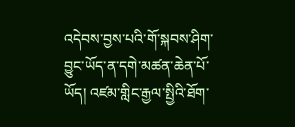འདེབས་བྱས་པའི་གོ་སྐབས་ཤིག་བྱུང་ཡོད་ན་དགེ་མཚན་ཆེན་པོ་ཡོད། འཛམ་གླིང་རྒྱལ་སྤྱིའི་ཐོག་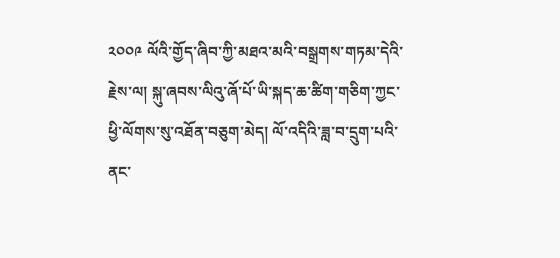༢༠༠༩ ལོའི་གྱོད་ཞིབ་ཀྱི་མཐའ་མའི་བསྒྲགས་གཏམ་དེའི་རྗེས་ལ། སྐུ་ཞབས་ལིའུ་ཞོ་པོ་ཡི་སྐད་ཆ་ཚིག་གཅིག་ཀྱང་ཕྱི་ལོགས་སུ་འཐོན་བཅུག་མེད། ལོ་འདིའི་ཟླ་བ་དྲུག་པའི་ནང་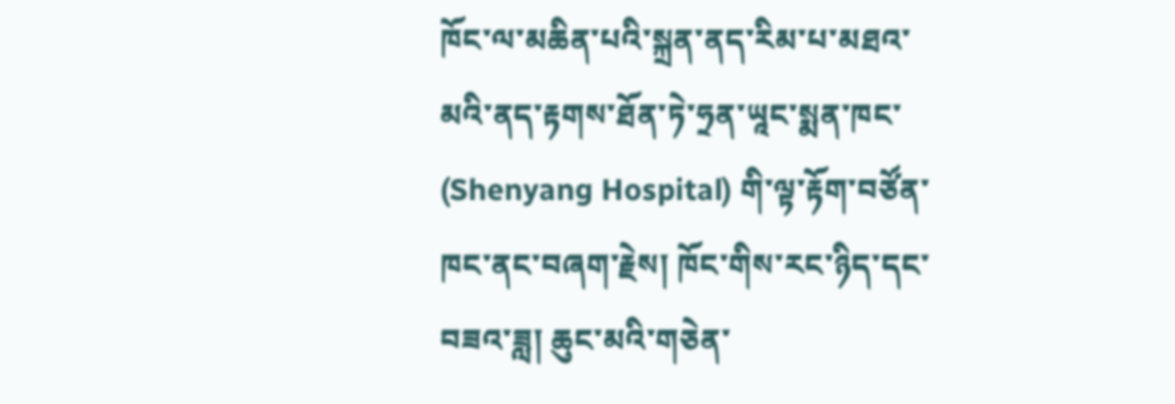ཁོང་ལ་མཆིན་པའི་སྐྲན་ནད་རིམ་པ་མཐའ་མའི་ནད་རྟགས་ཐོན་ཏེ་ཧྲན་ཡཱང་སྨན་ཁང་ (Shenyang Hospital) གི་ལྟ་རྟོག་བཙོན་ཁང་ནང་བཞག་རྗེས། ཁོང་གིས་རང་ཉིད་དང་བཟའ་ཟླ། ཆུང་མའི་གཅེན་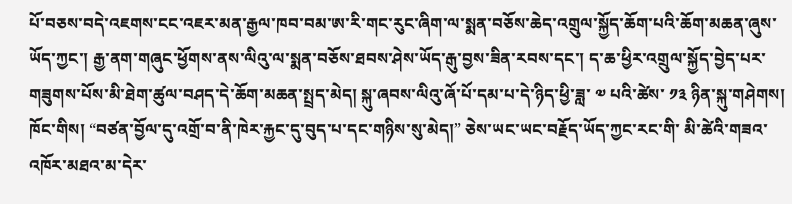པོ་བཅས་བདེ་འཇགས་ངང་འཇར་མན་རྒྱལ་ཁབ་བམ་ཨ་རི་གང་རུང་ཞིག་ལ་སྨན་བཅོས་ཆེད་འགྲུལ་སྐྱོད་ཆོག་པའི་ཆོག་མཆན་ཞུས་ཡོད་ཀྱང་། རྒྱ་ནག་གཞུང་ཕྱོགས་ནས་ལིའུ་ལ་སྨན་བཅོས་ཐབས་ཤེས་ཡོད་རྒུ་བྱས་ཟིན་རབས་དང་། ད་ཆ་ཕྱིར་འགྲུལ་སྐྱོད་བྱེད་པར་གཟུགས་པོས་མི་ཐེག་ཚུལ་བཤད་དེ་ཆོག་མཆན་སྤྲད་མེད། སྐུ་ཞབས་ལིའུ་ཞོ་པོ་དམ་པ་དེ་ཉིད་ཕྱི་ཟླ་ ༧ པའི་ཚེས་ ༡༣ ཉིན་སྐུ་གཤེགས།
ཁོང་གིས། “བཙན་བྱོལ་དུ་འགྲོ་བ་ནི་ཁེར་རྐྱང་དུ་བུད་པ་དང་གཉིས་སུ་མེད།” ཅེས་ཡང་ཡང་བརྗོད་ཡོད་ཀྱང་རང་གི་ མི་ཚེའི་གཟའ་འཁོར་མཐའ་མ་དེར་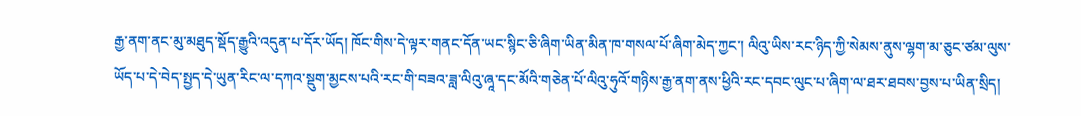རྒྱ་ནག་ནང་མུ་མཐུད་སྡོད་རྒྱུའི་འདུན་པ་དོར་ཡོད། ཁོང་གིས་དེ་ལྟར་གནང་དོན་ཡང་སྙིང་ཅི་ཞིག་ཡིན་མིན་ཁ་གསལ་པོ་ཞིག་མེད་ཀྱང་། ལིའུ་ཡིས་རང་ཉིད་ཀྱི་སེམས་ནུས་ལྷག་མ་ཅུང་ཙམ་ལུས་ཡོད་པ་དེ་བེད་སྤྱད་དེ་ཡུན་རིང་ལ་དཀའ་སྡུག་མྱངས་པའི་རང་གི་བཟའ་ཟླ་ལིའུ་ཞཱ་དང་མོའི་གཅེན་པོ་ལིའུ་ཧུའོ་གཉིས་རྒྱ་ནག་ནས་ཕྱིའི་རང་དབང་ལུང་པ་ཞིག་ལ་ཐར་ཐབས་བྱས་པ་ཡིན་སྲིད།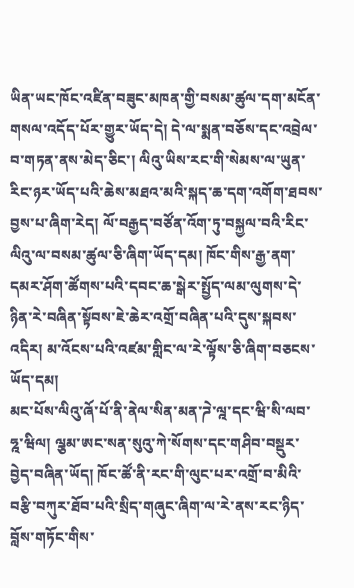ཡིན་ཡང་ཁོང་འཛིན་བཟུང་མཁན་གྱི་བསམ་ཚུལ་དག་མངོན་གསལ་འདོད་པོར་གྱུར་ཡོད་དེ། དེ་ལ་སྨན་བཅོས་དང་འབྲེལ་བ་གཏན་ནས་མེད་ཅིང་། ལིའུ་ཡིས་རང་གི་སེམས་ལ་ཡུན་རིང་ཉར་ཡོད་པའི་ཆེས་མཐའ་མའི་སྐད་ཆ་དག་འགོག་ཐབས་བྱས་པ་ཞིག་རེད། ལོ་བརྒྱད་བཙོན་འོག་ཏུ་བསྐྱལ་བའི་རིང་ལིའུ་ལ་བསམ་ཚུལ་ཅི་ཞིག་ཡོད་དམ། ཁོང་གིས་རྒྱ་ནག་དམར་ཤོག་ཚོགས་པའི་དབང་ཆ་སྒེར་སྤྱོད་ལམ་ལུགས་དེ་ཉིན་རེ་བཞིན་སྟོབས་ཇེ་ཆེར་འགྲོ་བཞིན་པའི་དུས་སྐབས་འདིར། མ་འོངས་པའི་འཛམ་གླིང་ལ་རེ་ལྟོས་ཅི་ཞིག་བཅངས་ཡོད་དམ།
མང་པོས་ལིའུ་ཞོ་པོ་ནི་ནེལ་སིན་མན་ཌེ་ལྰ་དང་ཝི་སི་ལབ་ཧྰ་ཝིལ། ལྕམ་ཨང་སན་སུའུ་ཀེ་སོགས་དང་གཤིབ་བསྡུར་བྱེད་བཞིན་ཡོད། ཁོང་ཚོ་ནི་རང་གི་ལུང་པར་འགྲོ་བ་མིའི་བརྩི་བཀུར་ཐོབ་པའི་སྲིད་གཞུང་ཞིག་ལ་རེ་ནས་རང་ཉིད་བློས་གཏོང་གིས་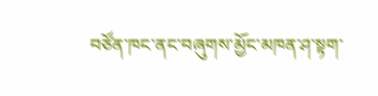བཙོན་ཁང་ནང་བཞུགས་མྱོང་མཁན་ཤ་སྟག་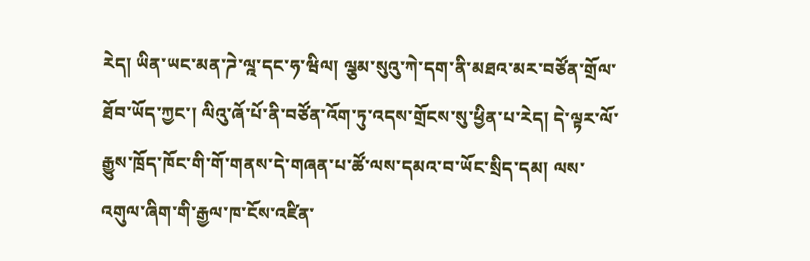རེད། ཡིན་ཡང་མན་ཌེ་ལྰ་དང་ཧ་ཝིལ། ལྕམ་སུའུ་ཀེ་དག་ནི་མཐའ་མར་བཙོན་གྲོལ་ཐོབ་ཡོད་ཀྱང་། ལིའུ་ཞོ་པོ་ནི་བཙོན་འོག་ཏུ་འདས་གྲོངས་སུ་ཕྱིན་པ་རེད། དེ་ལྟར་ལོ་རྒྱུས་ཁྲོད་ཁོང་གི་གོ་གནས་དེ་གཞན་པ་ཚོ་ལས་དམའ་བ་ཡོང་སྲིད་དམ། ལས་འགུལ་ཞིག་གི་རྒྱལ་ཁ་ངོས་འཛིན་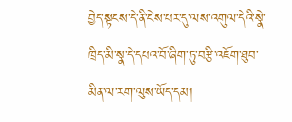བྱེད་སྟངས་དེ་ནི་ངེས་པར་དུ་ལས་འགུལ་དེའི་སྣེ་ཁྲིད་མི་སྣ་དེ་དཔའ་བོ་ཞིག་ཏུ་བརྩི་འཇོག་ཐུབ་མིན་ལ་རག་ལུས་ཡོད་དམ།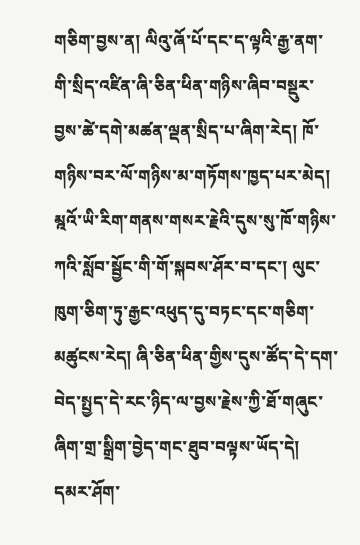གཅིག་བྱས་ན། ལིའུ་ཞོ་པོ་དང་ད་ལྟའི་རྒྱ་ནག་གི་སྲིད་འཛིན་ཞི་ཅིན་ཕིན་གཉིས་ཞིབ་བསྡུར་བྱས་ཚེ་དགེ་མཚན་ལྡན་སྲིད་པ་ཞིག་རེད། ཁོ་གཉིས་བར་ལོ་གཉིས་མ་གཏོགས་ཁྱད་པར་མེད། མྰའོ་ཡི་རིག་གནས་གསར་རྗེའི་དུས་སུ་ཁོ་གཉིས་ཀའི་སློབ་སྦྱོང་གི་གོ་སྐབས་ཤོར་བ་དང་། ལུང་ཁུག་ཅིག་ཏུ་རྒྱང་འཕུད་དུ་བཏང་དང་གཅིག་མཚུངས་རེད། ཞི་ཅིན་ཕིན་གྱིས་དུས་ཚོད་དེ་དག་བེད་སྤྱད་དེ་རང་ཉིད་ལ་བྱས་རྗེས་ཀྱི་ཐོ་གཞུང་ཞིག་གྲ་སྒྲིག་བྱེད་གང་ཐུབ་བལྟས་ཡོད་དེ། དམར་ཤོག་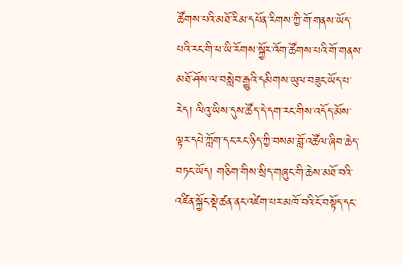ཚོགས་པའི་མཐོ་རིམ་དཔོན་རིགས་ཀྱི་གོ་གནས་ཡོད་པའི་རང་གི་ཕ་ཡི་རོགས་སྐྱོར་འོག་ཚོགས་པའི་གོ་གནས་མཐོ་ཤོས་ལ་བསླེབ་རྒྱུའི་དམིགས་ཡུལ་བཟུང་ཡོད་པ་རེད། ལིའུ་ཡིས་དུས་ཚོད་དེ་དག་རང་གིས་འདོད་མོས་ལྟར་དཔེ་ཀློག་དང་རང་ཉིད་ཀྱི་བསམ་བློ་འཚོལ་ཞིབ་ཆེད་བཏང་ཡོད། གཅིག་གིས་སྲིད་གཞུང་གི་ཆེས་མཐོ་བའི་འཛིན་སྐྱོང་སྡེ་ཚན་ནང་འཛེག་པར་མཁོ་བའི་ངོ་བསྟོད་དང་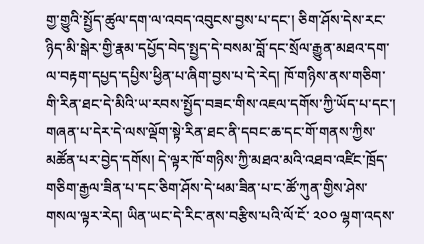གྱ་གྱུའི་སྤྱོད་ཚུལ་དག་ལ་འབད་འབུངས་བྱས་པ་དང་། ཅིག་ཤོས་དེས་རང་ཉིད་མི་སྒེར་གྱི་རྣམ་དཔྱོད་བེད་སྤྱད་དེ་བསམ་བློ་དང་སྲོལ་རྒྱུན་མཐའ་དག་ལ་བརྟག་དཔྱད་དཔྱིས་ཕྱིན་པ་ཞིག་བྱས་པ་དེ་རེད། ཁོ་གཉིས་ནས་གཅིག་གི་རིན་ཐང་དེ་མིའི་ཡ་རབས་སྤྱོད་བཟང་གིས་འཇལ་དགོས་ཀྱི་ཡོད་པ་དང་། གཞན་པ་དེར་དེ་ལས་ལྡོག་སྟེ་རིན་ཐང་ནི་དབང་ཆ་དང་གོ་གནས་ཀྱིས་མཚོན་པར་བྱེད་དགོས། དེ་ལྟར་ཁོ་གཉིས་ཀྱི་མཐའ་མའི་འཐབ་འཛིང་ཁྲོད་གཅིག་རྒྱལ་ཟིན་པ་དང་ཅིག་ཤོས་དེ་ཕམ་ཟིན་པ་ང་ཚོ་ཀུན་གྱིས་ཤེས་གསལ་ལྟར་རེད། ཡིན་ཡང་དེ་རིང་ནས་བརྩིས་པའི་ལོ་ངོ་ ༢༠༠ ལྷག་འདས་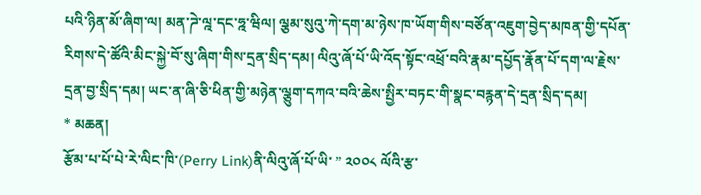པའི་ཉིན་མོ་ཞིག་ལ། མན་ཌེ་ལྰ་དང་ཧྰ་ཝིལ། ལྕམ་སུའུ་ཀེ་དག་མ་ཉེས་ཁ་ཡོག་གིས་བཙོན་འཇུག་བྱེད་མཁན་གྱི་དཔོན་རིགས་དེ་ཚོའི་མིང་སྐྱེ་བོ་སུ་ཞིག་གིས་དྲན་སྲིད་དམ། ལིའུ་ཞོ་པོ་ཡི་འོད་སྟོང་འཕྲོ་བའི་རྣམ་དཔྱོད་རྣོན་པོ་དག་ལ་རྗེས་དྲན་བྱ་སྲིད་དམ། ཡང་ན་ཞི་ཅི་ཕིན་གྱི་མཉེན་ལྕུག་དཀའ་བའི་ཆེས་སྤྱིར་བཏང་གི་སྣང་བརྙན་དེ་དྲན་སྲིད་དམ།
* མཆན།
རྩོམ་པ་པོ་པེ་རེ་ལིང་ཁི་(Perry Link)ནི་ལིའུ་ཞོ་པོ་ཡི་ ” ༢༠༠༨ ལོའི་རྩ་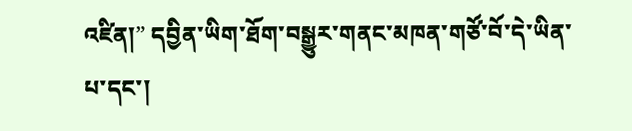འཛིན།” དབྱིན་ཡིག་ཐོག་བསྒྱུར་གནང་མཁན་གཙོ་བོ་དེ་ཡིན་པ་དང་།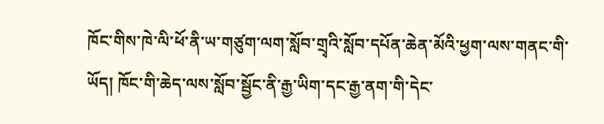ཁོང་གིས་ཁེ་ལི་ཕོ་ནི་ཡ་གཙུག་ལག་སློབ་གྲྭའི་སློབ་དཔོན་ཆེན་མོའི་ཕྱག་ལས་གནང་གི་ཡོད། ཁོང་གི་ཆེད་ལས་སློབ་སྦྱོང་ནི་རྒྱ་ཡིག་དང་རྒྱ་ནག་གི་དེང་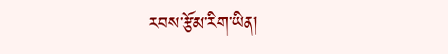རབས་རྩོམ་རིག་ཡིན།